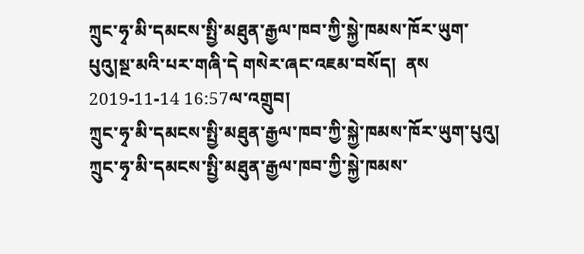ཀྲུང་ཧྭ་མི་དམངས་སྤྱི་མཐུན་རྒྱལ་ཁབ་ཀྱི་སྐྱེ་ཁམས་ཁོར་ཡུག་པུའུ།སྔ་མའི་པར་གཞི་དེ གསེར་ཞང་འཇམ་བསོད།  ནས 2019-11-14 16:57ལ་འགྲུབ།
ཀྲུང་ཧྭ་མི་དམངས་སྤྱི་མཐུན་རྒྱལ་ཁབ་ཀྱི་སྐྱེ་ཁམས་ཁོར་ཡུག་པུའུ།
ཀྲུང་ཧྭ་མི་དམངས་སྤྱི་མཐུན་རྒྱལ་ཁབ་ཀྱི་སྐྱེ་ཁམས་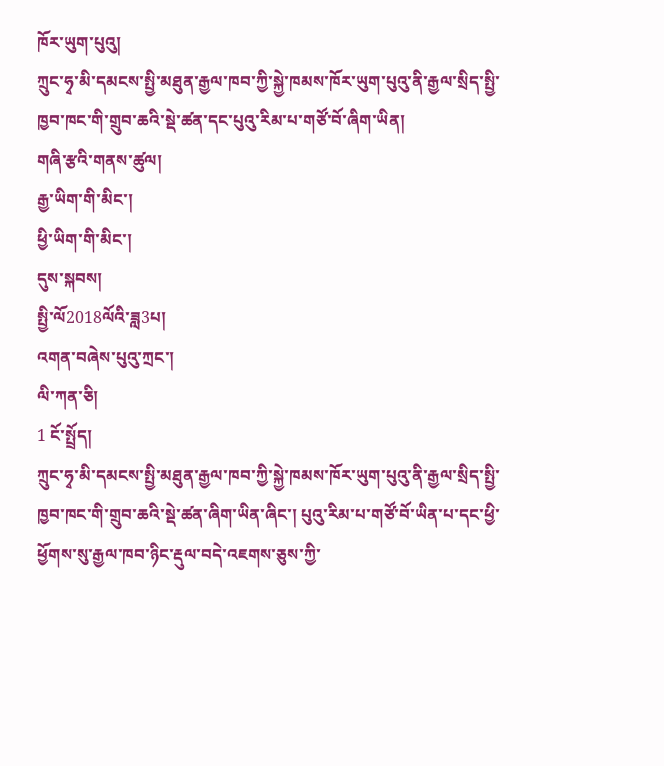ཁོར་ཡུག་པུའུ།
ཀྲུང་ཧྭ་མི་དམངས་སྤྱི་མཐུན་རྒྱལ་ཁབ་ཀྱི་སྐྱེ་ཁམས་ཁོར་ཡུག་པུའུ་ནི་རྒྱལ་སྲིད་སྤྱི་ཁྱབ་ཁང་གི་གྲུབ་ཆའི་སྡེ་ཚན་དང་པུའུ་རིམ་པ་གཙོ་བོ་ཞིག་ཡིན།
གཞི་རྩའི་གནས་ཚུལ།
རྒྱ་ཡིག་གི་མིང་།
ཕྱི་ཡིག་གི་མིང་།
དུས་སྐབས།
སྤྱི་ལོ2018ལོའི་ཟླ3པ།
འགན་བཞེས་པུའུ་ཀྲང་།
ལི་ཀན་ཅི།
1 ངོ་སྤྲོད།
ཀྲུང་ཧྭ་མི་དམངས་སྤྱི་མཐུན་རྒྱལ་ཁབ་ཀྱི་སྐྱེ་ཁམས་ཁོར་ཡུག་པུའུ་ནི་རྒྱལ་སྲིད་སྤྱི་ཁྱབ་ཁང་གི་གྲུབ་ཆའི་སྡེ་ཚན་ཞིག་ཡིན་ཞིང་། པུའུ་རིམ་པ་གཙོ་བོ་ཡིན་པ་དང་ཕྱི་ཕྱོགས་སུ་རྒྱལ་ཁབ་ཉིང་རྡུལ་བདེ་འཇགས་ཅུས་ཀྱི་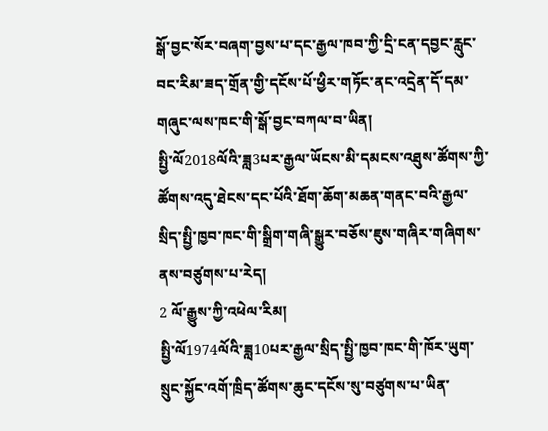སྒོ་བྱང་སོར་བཞག་བྱས་པ་དང་རྒྱལ་ཁབ་ཀྱི་དྲི་ངན་དབྱང་རླུང་བང་རིམ་ཟད་གྲོན་གྱི་དངོས་པོ་ཕྱིར་གཏོང་ནང་འདྲེན་དོ་དམ་གཞུང་ལས་ཁང་གི་སྒོ་བྱང་བཀལ་བ་ཡིན།
སྤྱི་ལོ2018ལོའི་ཟླ3པར་རྒྱལ་ཡོངས་མི་དམངས་འཐུས་ཚོགས་ཀྱི་ཚོགས་འདུ་ཐེངས་དང་པོའི་ཐོག་ཆོག་མཆན་གནང་བའི་རྒྱལ་སྲིད་སྤྱི་ཁྱབ་ཁང་གི་སྒྲིག་གཞི་སྒྱུར་བཅོས་ཇུས་གཞིར་གཞིགས་ནས་བཙུགས་པ་རེད།
2 ལོ་རྒྱུས་ཀྱི་འཕེལ་རིམ།
སྤྱི་ལོ1974ལོའི་ཟླ10པར་རྒྱལ་སྲིད་སྤྱི་ཁྱབ་ཁང་གི་ཁོར་ཡུག་སྲུང་སྐྱོང་འགོ་ཁྲིད་ཚོགས་ཆུང་དངོས་སུ་བཙུགས་པ་ཡིན་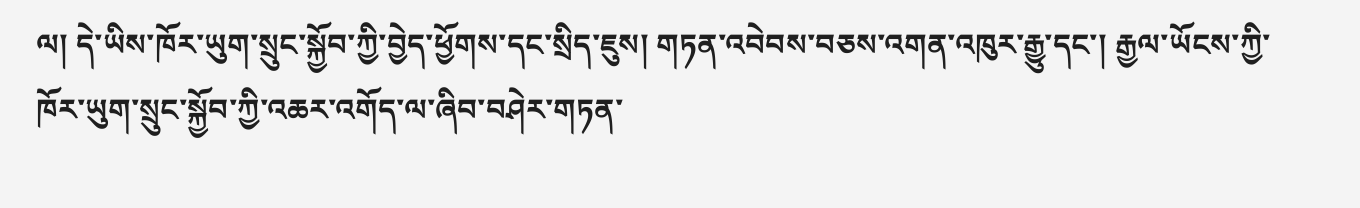ལ། དེ་ཡིས་ཁོར་ཡུག་སྲུང་སྐྱོབ་ཀྱི་བྱེད་ཕྱོགས་དང་སྲིད་ཇུས། གཏན་འབེབས་བཅས་འགན་འཁུར་རྒྱུ་དང་། རྒྱལ་ཡོངས་ཀྱི་ཁོར་ཡུག་སྲུང་སྐྱོབ་ཀྱི་འཆར་འགོད་ལ་ཞིབ་བཤེར་གཏན་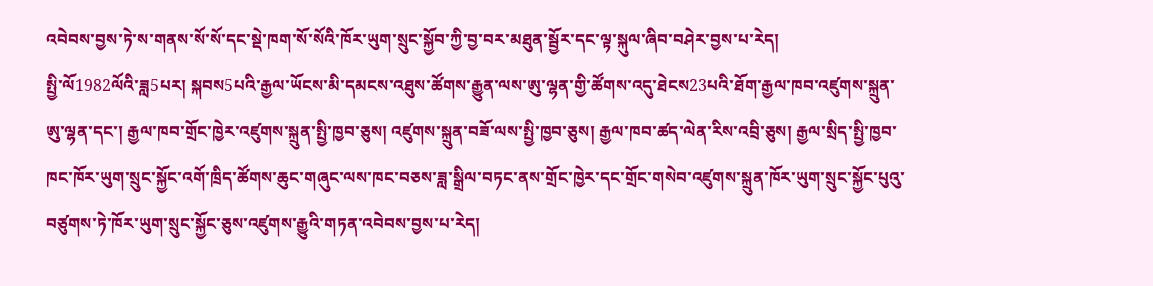འབེབས་བྱས་ཏེ་ས་གནས་སོ་སོ་དང་སྡེ་ཁག་སོ་སོའི་ཁོར་ཡུག་སྲུང་སྐྱོབ་ཀྱི་བྱ་བར་མཐུན་སྦྱོར་དང་ལྟ་སྐུལ་ཞིབ་བཤེར་བྱས་པ་རེད།
སྤྱི་ལོ1982ལོའི་ཟླ5པར། སྐབས5པའི་རྒྱལ་ཡོངས་མི་དམངས་འཐུས་ཚོགས་རྒྱུན་ལས་ཨུ་ལྷན་གྱི་ཚོགས་འདུ་ཐེངས23པའི་ཐོག་རྒྱལ་ཁབ་འཛུགས་སྐྲུན་ཨུ་ལྷན་དང་། རྒྱལ་ཁབ་གྲོང་ཁྱེར་འཛུགས་སྐྲུན་སྤྱི་ཁྱབ་ཅུས། འཛུགས་སྐྲུན་བཟོ་ལས་སྤྱི་ཁྱབ་ཅུས། རྒྱལ་ཁབ་ཚད་ལེན་རིས་འབྲི་ཅུས། རྒྱལ་སྲིད་སྤྱི་ཁྱབ་ཁང་ཁོར་ཡུག་སྲུང་སྐྱོང་འགོ་ཁྲིད་ཚོགས་ཆུང་གཞུང་ལས་ཁང་བཅས་ཟླ་སྒྲིལ་བཏང་ནས་གྲོང་ཁྱེར་དང་གྲོང་གསེབ་འཛུགས་སྐྲུན་ཁོར་ཡུག་སྲུང་སྐྱོང་པུའུ་བཙུགས་ཏེ་ཁོར་ཡུག་སྲུང་སྐྱོང་ཅུས་འཛུགས་རྒྱུའི་གཏན་འབེབས་བྱས་པ་རེད།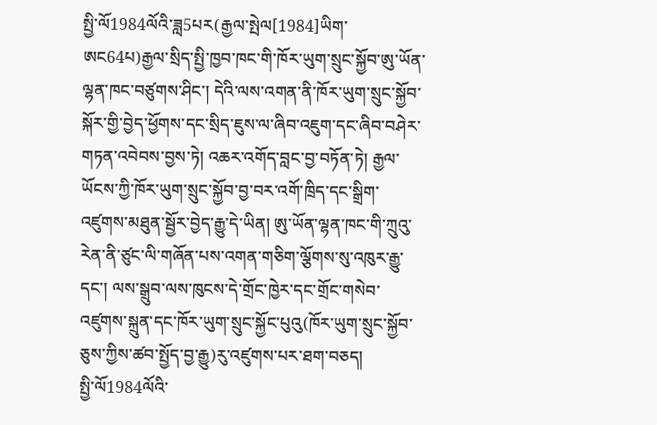སྤྱི་ལོ1984ལོའི་ཟླ5པར(རྒྱལ་སྤེལ[1984]ཡིག་ཨང64པ)རྒྱལ་སྲིད་སྤྱི་ཁྱབ་ཁང་གི་ཁོར་ཡུག་སྲུང་སྐྱོབ་ཨུ་ཡོན་ལྷན་ཁང་བཙུགས་ཤིང་། དེའི་ལས་འགན་ནི་ཁོར་ཡུག་སྲུང་སྐྱོབ་སྐོར་གྱི་བྱེད་ཕྱོགས་དང་སྲིད་ཇུས་ལ་ཞིབ་འཇུག་དང་ཞིབ་བཤེར་གཏན་འབེབས་བྱས་ཏེ། འཆར་འགོད་བླང་བྱ་བཏོན་ཏེ། རྒྱལ་ཡོངས་ཀྱི་ཁོར་ཡུག་སྲུང་སྐྱོབ་བྱ་བར་འགོ་ཁྲིད་དང་སྒྲིག་འཛུགས་མཐུན་སྦྱོར་བྱེད་རྒྱུ་དེ་ཡིན། ཨུ་ཡོན་ལྷན་ཁང་གི་ཀྲུའུ་རེན་ནི་ཙུང་ལི་གཞོན་པས་འགན་གཅིག་ལྕོགས་སུ་འཁུར་རྒྱུ་དང་། ལས་སྒྲུབ་ལས་ཁུངས་དེ་གྲོང་ཁྱེར་དང་གྲོང་གསེབ་འཛུགས་སྐྲུན་དང་ཁོར་ཡུག་སྲུང་སྐྱོང་པུའུ(ཁོར་ཡུག་སྲུང་སྐྱོབ་ཅུས་ཀྱིས་ཚབ་སྤྱོད་བྱ་རྒྱུ)རུ་འཛུགས་པར་ཐག་བཅད།
སྤྱི་ལོ1984ལོའི་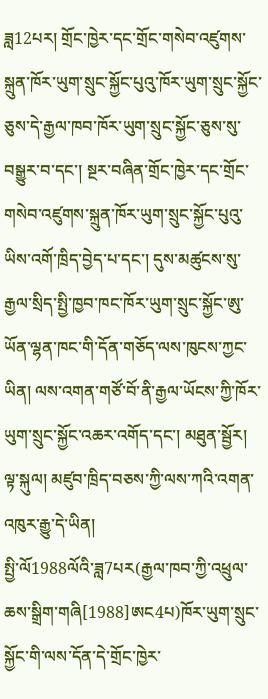ཟླ12པར། གྲོང་ཁྱེར་དང་གྲོང་གསེབ་འཛུགས་སྐྲུན་ཁོར་ཡུག་སྲུང་སྐྱོང་པུའུ་ཁོར་ཡུག་སྲུང་སྐྱོང་ཅུས་དེ་རྒྱལ་ཁབ་ཁོར་ཡུག་སྲུང་སྐྱོང་ཅུས་སུ་བསྒྱུར་བ་དང་། སྔར་བཞིན་གྲོང་ཁྱེར་དང་གྲོང་གསེབ་འཛུགས་སྐྲུན་ཁོར་ཡུག་སྲུང་སྐྱོང་པུའུ་ཡིས་འགོ་ཁྲིད་བྱེད་པ་དང་། དུས་མཚུངས་སུ་རྒྱལ་སྲིད་སྤྱི་ཁྱབ་ཁང་ཁོར་ཡུག་སྲུང་སྐྱོང་ཨུ་ཡོན་ལྷན་ཁང་གི་དོན་གཅོད་ལས་ཁུངས་ཀྱང་ཡིན། ལས་འགན་གཙོ་བོ་ནི་རྒྱལ་ཡོངས་ཀྱི་ཁོར་ཡུག་སྲུང་སྐྱོང་འཆར་འགོད་དང་། མཐུན་སྦྱོར། ལྟ་སྐུལ། མཛུབ་ཁྲིད་བཅས་ཀྱི་ལས་ཀའི་འགན་འཁུར་རྒྱུ་དེ་ཡིན།
སྤྱི་ལོ1988ལོའི་ཟླ7པར(རྒྱལ་ཁབ་ཀྱི་འཕྲུལ་ཆས་སྒྲིག་གཞི[1988]ཨང4པ)ཁོར་ཡུག་སྲུང་སྐྱོང་གི་ལས་དོན་དེ་གྲོང་ཁྱེར་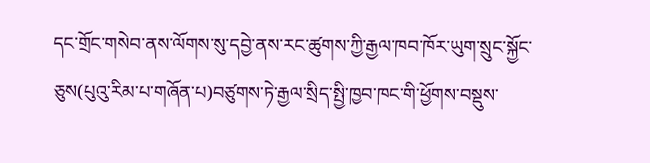དང་གྲོང་གསེབ་ནས་ལོགས་སུ་དབྱེ་ནས་རང་ཚུགས་ཀྱི་རྒྱལ་ཁབ་ཁོར་ཡུག་སྲུང་སྐྱོང་ཅུས(པུའུ་རིམ་པ་གཞོན་པ)བཙུགས་ཏེ་རྒྱལ་སྲིད་སྤྱི་ཁྱབ་ཁང་གི་ཕྱོགས་བསྡུས་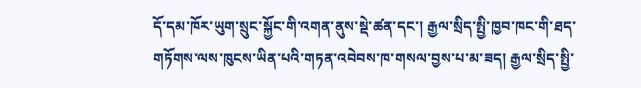དོ་དམ་ཁོར་ཡུག་སྲུང་སྐྱོང་གི་འགན་ནུས་སྡེ་ཚན་དང་། རྒྱལ་སྲིད་སྤྱི་ཁྱབ་ཁང་གི་ཐད་གཏོགས་ལས་ཁུངས་ཡིན་པའི་གཏན་འབེབས་ཁ་གསལ་བྱས་པ་མ་ཟད། རྒྱལ་སྲིད་སྤྱི་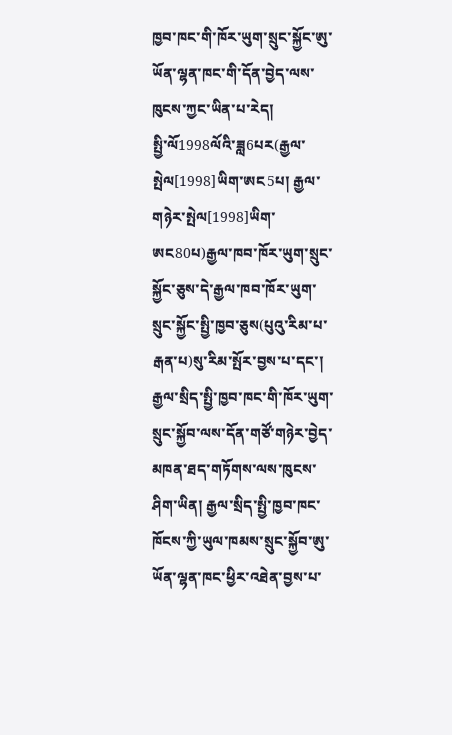ཁྱབ་ཁང་གི་ཁོར་ཡུག་སྲུང་སྐྱོང་ཨུ་ཡོན་ལྷན་ཁང་གི་དོན་བྱེད་ལས་ཁུངས་ཀྱང་ཡིན་པ་རེད།
སྤྱི་ལོ1998ལོའི་ཟླ6པར(རྒྱལ་སྤེལ[1998]ཡིག་ཨང5པ། རྒྱལ་གཉེར་སྤེལ[1998]ཡིག་ཨང80པ)རྒྱལ་ཁབ་ཁོར་ཡུག་སྲུང་སྐྱོང་ཅུས་དེ་རྒྱལ་ཁབ་ཁོར་ཡུག་སྲུང་སྐྱོང་སྤྱི་ཁྱབ་ཅུས(པུའུ་རིམ་པ་རྒན་པ)སུ་རིམ་སྤོར་བྱས་པ་དང་། རྒྱལ་སྲིད་སྤྱི་ཁྱབ་ཁང་གི་ཁོར་ཡུག་སྲུང་སྐྱོབ་ལས་དོན་གཙོ་གཉེར་བྱེད་མཁན་ཐད་གཏོགས་ལས་ཁུངས་ཤིག་ཡིན། རྒྱལ་སྲིད་སྤྱི་ཁྱབ་ཁང་ཁོངས་ཀྱི་ཡུལ་ཁམས་སྲུང་སྐྱོབ་ཨུ་ཡོན་ལྷན་ཁང་ཕྱིར་འཐེན་བྱས་པ་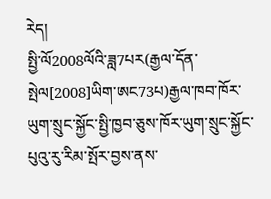རེད།
སྤྱི་ལོ2008ལོའི་ཟླ7པར(རྒྱལ་དོན་སྤེལ[2008]ཡིག་ཨང73པ)རྒྱལ་ཁབ་ཁོར་ཡུག་སྲུང་སྐྱོང་སྤྱི་ཁྱབ་ཅུས་ཁོར་ཡུག་སྲུང་སྐྱོང་པུའུ་རུ་རིམ་སྤོར་བྱས་ནས་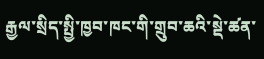རྒྱལ་སྲིད་སྤྱི་ཁྱབ་ཁང་གི་གྲུབ་ཆའི་སྡེ་ཚན་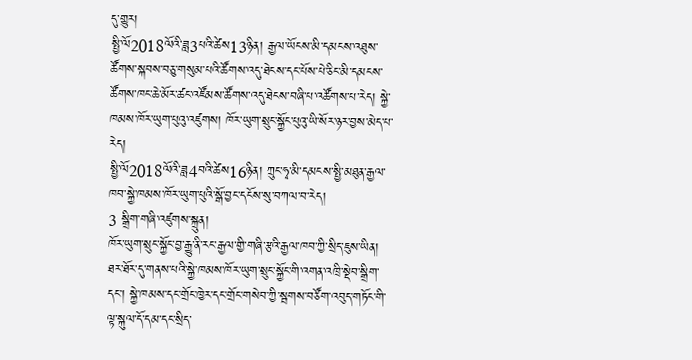དུ་གྱུར།
སྤྱི་ལོ2018ལོའི་ཟླ3པའི་ཚེས13ཉིན། རྒྱལ་ཡོངས་མི་དམངས་འཐུས་ཚོགས་སྐབས་བཅུ་གསུམ་པའི་ཚོགས་འདུ་ཐེངས་དང་པོས་པེ་ཅིང་མི་དམངས་ཚོགས་ཁང་ཆེ་མོར་ཚང་འཛོམས་ཚོགས་འདུ་ཐེངས་བཞི་པ་འཚོགས་པ་རེད། སྐྱེ་ཁམས་ཁོར་ཡུག་པུའུ་འཛུགས། ཁོར་ཡུག་སྲུང་སྐྱོང་པུའུ་ཡི་སོར་ཉར་བྱས་མེད་པ་རེད།
སྤྱི་ལོ2018ལོའི་ཟླ4བའི་ཚེས16ཉིན། ཀྲུང་ཧྭ་མི་དམངས་སྤྱི་མཐུན་རྒྱལ་ཁབ་སྐྱེ་ཁམས་ཁོར་ཡུག་པུའི་སྒོ་བྱང་དངོས་སུ་བཀལ་བ་རེད།
3 སྒྲིག་གཞི་འཛུགས་སྐྲུན།
ཁོར་ཡུག་སྲུང་སྐྱོང་བྱ་རྒྱུ་ནི་རང་རྒྱལ་གྱི་གཞི་རྩའི་རྒྱལ་ཁབ་ཀྱི་སྲིད་ཇུས་ཡིན། ཐར་ཐོར་དུ་གནས་པའི་སྐྱེ་ཁམས་ཁོར་ཡུག་སྲུང་སྐྱོང་གི་འགན་འཁྲི་སྡེབ་སྒྲིག་དང་། སྐྱེ་ཁམས་དང་གྲོང་ཁྱེར་དང་གྲོང་གསེབ་ཀྱི་སྦགས་བཙོག་འབུད་གཏོང་གི་ལྟ་སྐུལ་དོ་དམ་དང་སྲིད་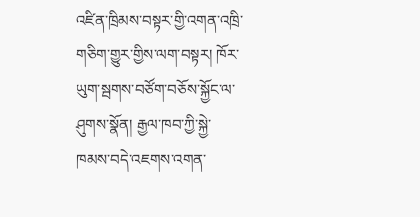འཛིན་ཁྲིམས་བསྟར་གྱི་འགན་འཁྲི་གཅིག་གྱུར་གྱིས་ལག་བསྟར། ཁོར་ཡུག་སྦགས་བཙོག་བཅོས་སྐྱོང་ལ་ཤུགས་སྣོན། རྒྱལ་ཁབ་ཀྱི་སྐྱེ་ཁམས་བདེ་འཇགས་འགན་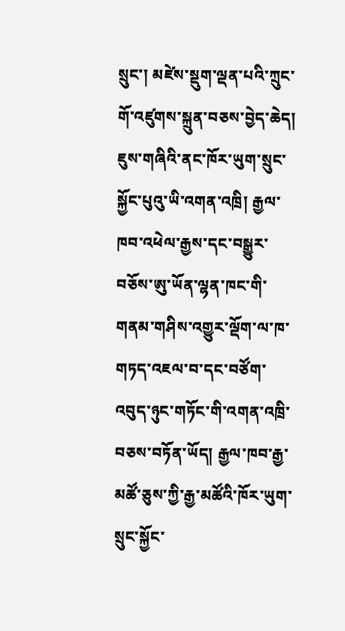སྲུང་། མཛེས་སྡུག་ལྡན་པའི་ཀྲུང་གོ་འཛུགས་སྐྲུན་བཅས་བྱེད་ཆེད། ཇུས་གཞིའི་ནང་ཁོར་ཡུག་སྲུང་སྐྱོང་པུའུ་ཡི་འགན་འཁྲི། རྒྱལ་ཁབ་འཕེལ་རྒྱས་དང་བསྒྱུར་བཅོས་ཨུ་ཡོན་ལྷན་ཁང་གི་གནམ་གཤིས་འགྱུར་ལྡོག་ལ་ཁ་གཏད་འཇལ་བ་དང་བཙོག་འབུད་ཉུང་གཏོང་གི་འགན་འཁྲི་བཅས་བཏོན་ཡོད། རྒྱལ་ཁབ་རྒྱ་མཚོ་ཅུས་ཀྱི་རྒྱ་མཚོའི་ཁོར་ཡུག་སྲུང་སྐྱོང་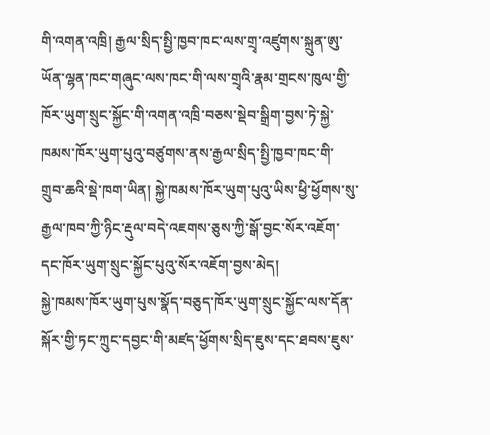གི་འགན་འཁྲི། རྒྱལ་སྲིད་སྤྱི་ཁྱབ་ཁང་ལས་གྲྭ་འཛུགས་སྐྲུན་ཨུ་ཡོན་ལྷན་ཁང་གཞུང་ལས་ཁང་གི་ལས་གྲྭའི་རྣམ་གྲངས་ཁུལ་གྱི་ཁོར་ཡུག་སྲུང་སྐྱོང་གི་འགན་འཁྲི་བཅས་སྡེབ་སྒྲིག་བྱས་ཏེ་སྐྱེ་ཁམས་ཁོར་ཡུག་པུའུ་བཙུགས་ནས་རྒྱལ་སྲིད་སྤྱི་ཁྱབ་ཁང་གི་གྲུབ་ཆའི་སྡེ་ཁག་ཡིན། སྐྱེ་ཁམས་ཁོར་ཡུག་པུའུ་ཡིས་ཕྱི་ཕྱོགས་སུ་རྒྱལ་ཁབ་ཀྱི་ཉིང་རྡུལ་བདེ་འཇགས་ཅུས་ཀྱི་སྒོ་བྱང་སོར་འཇོག་དང་ཁོར་ཡུག་སྲུང་སྐྱོང་པུའུ་སོར་འཇོག་བྱས་མེད།
སྐྱེ་ཁམས་ཁོར་ཡུག་པུས་སྣོད་བཅུད་ཁོར་ཡུག་སྲུང་སྐྱོང་ལས་དོན་སྐོར་གྱི་ཏང་ཀྲུང་དབྱང་གི་མཛད་ཕྱོགས་སྲིད་ཇུས་དང་ཐབས་ཇུས་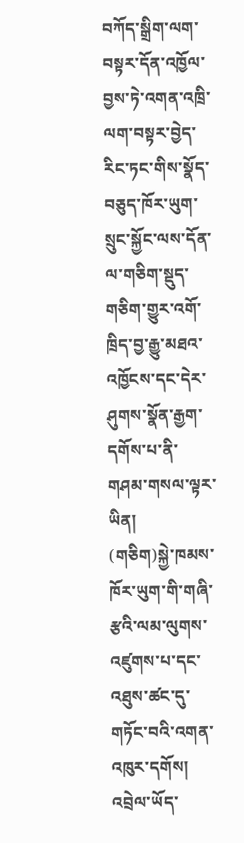བཀོད་སྒྲིག་ལག་བསྟར་དོན་འཁྱོལ་བྱས་ཏེ་འགན་འཁྲི་ལག་བསྟར་བྱེད་རིང་ཏང་གིས་སྣོད་བཅུད་ཁོར་ཡུག་སྲུང་སྐྱོང་ལས་དོན་ལ་གཅིག་སྡུད་གཅིག་གྱུར་འགོ་ཁྲིད་བྱ་རྒྱུ་མཐའ་འཁྱོངས་དང་དེར་ཤུགས་སྣོན་རྒྱག་དགོས་པ་ནི་གཤམ་གསལ་ལྟར་ཡིན།
(གཅིག)སྐྱེ་ཁམས་ཁོར་ཡུག་གི་གཞི་རྩའི་ལམ་ལུགས་འཛུགས་པ་དང་འཐུས་ཚང་དུ་གཏོང་བའི་འགན་འཁུར་དགོས། འབྲེལ་ཡོད་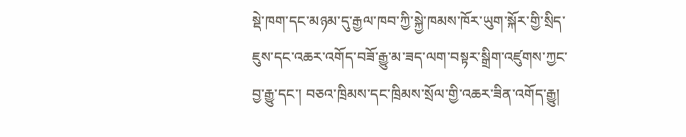སྡེ་ཁག་དང་མཉམ་དུ་རྒྱལ་ཁབ་ཀྱི་སྐྱེ་ཁམས་ཁོར་ཡུག་སྐོར་གྱི་སྲིད་ཇུས་དང་འཆར་འགོད་བཟོ་རྒྱུ་མ་ཟད་ལག་བསྟར་སྒྲིག་འཛུགས་ཀྱང་བྱ་རྒྱུ་དང་། བཅའ་ཁྲིམས་དང་ཁྲིམས་སྲོལ་གྱི་འཆར་ཟིན་འགོད་རྒྱུ།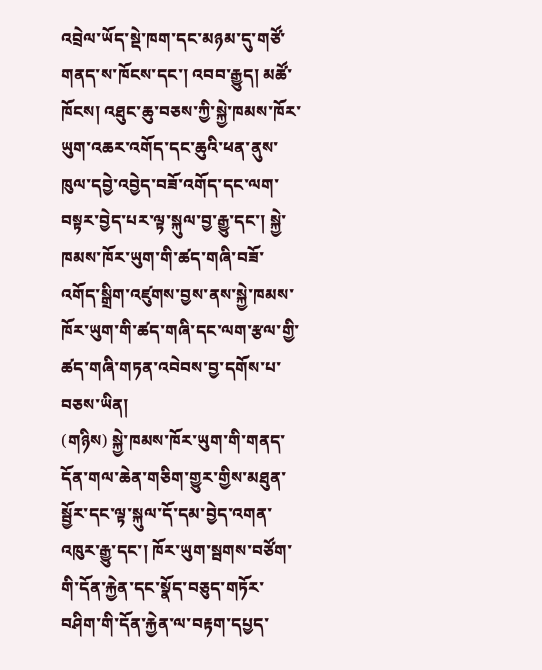འབྲེལ་ཡོད་སྡེ་ཁག་དང་མཉམ་དུ་གཙོ་གནད་ས་ཁོངས་དང་། འབབ་རྒྱུད། མཚོ་ཁོངས། འཐུང་ཆུ་བཅས་ཀྱི་སྐྱེ་ཁམས་ཁོར་ཡུག་འཆར་འགོད་དང་ཆུའི་ཕན་ནུས་ཁུལ་དབྱེ་འབྱེད་བཟོ་འགོད་དང་ལག་བསྟར་བྱེད་པར་ལྟ་སྐུལ་བྱ་རྒྱུ་དང་། སྐྱེ་ཁམས་ཁོར་ཡུག་གི་ཚད་གཞི་བཟོ་འགོད་སྒྲིག་འཛུགས་བྱས་ནས་སྐྱེ་ཁམས་ཁོར་ཡུག་གི་ཚད་གཞི་དང་ལག་རྩལ་གྱི་ཚད་གཞི་གཏན་འབེབས་བྱ་དགོས་པ་བཅས་ཡིན།
(གཉིས) སྐྱེ་ཁམས་ཁོར་ཡུག་གི་གནད་དོན་གལ་ཆེན་གཅིག་གྱུར་གྱིས་མཐུན་སྦྱོར་དང་ལྟ་སྐུལ་དོ་དམ་བྱེད་འགན་འཁུར་རྒྱུ་དང་། ཁོར་ཡུག་སྦགས་བཙོག་གི་དོན་རྐྱེན་དང་སྣོད་བཅུད་གཏོར་བཤིག་གི་དོན་རྐྱེན་ལ་བརྟག་དཔྱད་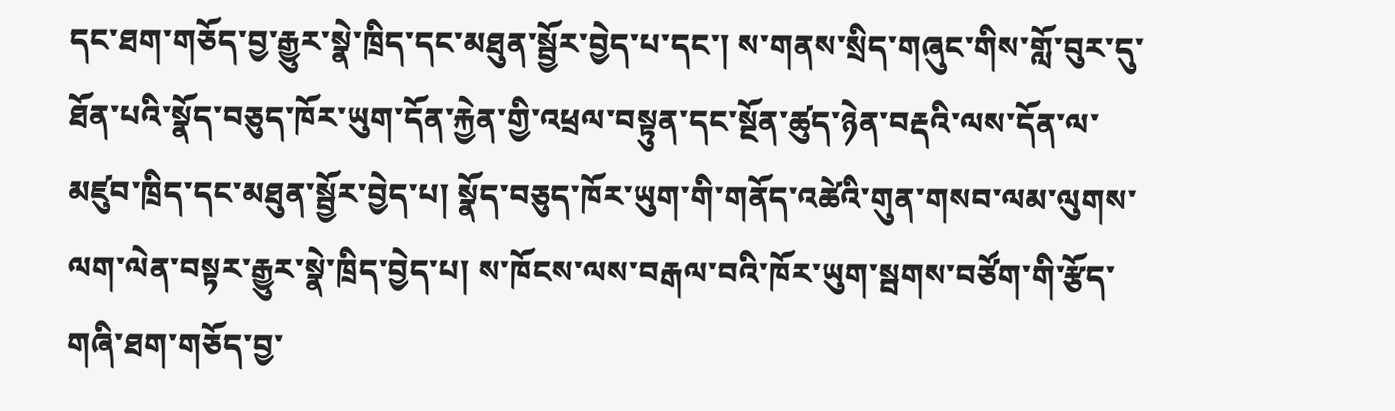དང་ཐག་གཅོད་བྱ་རྒྱུར་སྣེ་ཁྲིད་དང་མཐུན་སྦྱོར་བྱེད་པ་དང་། ས་གནས་སྲིད་གཞུང་གིས་གློ་བུར་དུ་ཐོན་པའི་སྣོད་བཅུད་ཁོར་ཡུག་དོན་རྐྱེན་གྱི་འཕྲལ་བསྟུན་དང་སྔོན་ཚུད་ཉེན་བརྡའི་ལས་དོན་ལ་མཛུབ་ཁྲིད་དང་མཐུན་སྦྱོར་བྱེད་པ། སྣོད་བཅུད་ཁོར་ཡུག་གི་གནོད་འཚེའི་གུན་གསབ་ལམ་ལུགས་ལག་ལེན་བསྟར་རྒྱུར་སྣེ་ཁྲིད་བྱེད་པ། ས་ཁོངས་ལས་བརྒལ་བའི་ཁོར་ཡུག་སྦགས་བཙོག་གི་རྩོད་གཞི་ཐག་གཅོད་བྱ་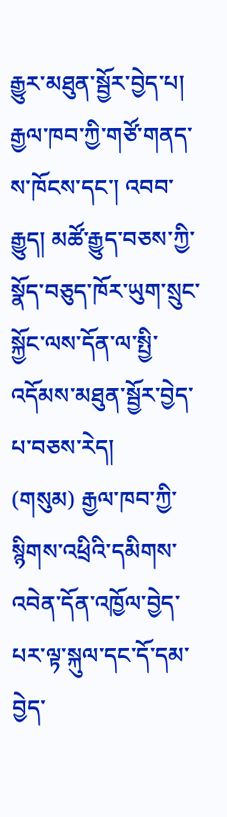རྒྱུར་མཐུན་སྦྱོར་བྱེད་པ། རྒྱལ་ཁབ་ཀྱི་གཙོ་གནད་ས་ཁོངས་དང་། འབབ་རྒྱུད། མཚོ་རྒྱུད་བཅས་ཀྱི་སྣོད་བཅུད་ཁོར་ཡུག་སྲུང་སྐྱོང་ལས་དོན་ལ་སྤྱི་འདོམས་མཐུན་སྦྱོར་བྱེད་པ་བཅས་རེད།
(གསུམ) རྒྱལ་ཁབ་ཀྱི་སྙིགས་འཕྲིའི་དམིགས་འབེན་དོན་འཁྱོལ་བྱེད་པར་ལྟ་སྐུལ་དང་དོ་དམ་བྱེད་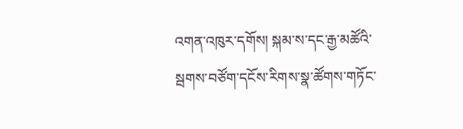འགན་འཁུར་དགོས། སྐམ་ས་དང་རྒྱ་མཚོའི་སྦགས་བཙོག་དངོས་རིགས་སྣ་ཚོགས་གཏོང་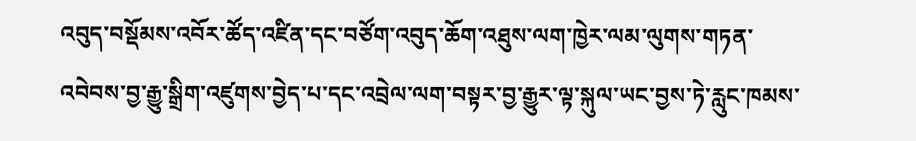འབུད་བསྡོམས་འབོར་ཚོད་འཛིན་དང་བཙོག་འབུད་ཆོག་འཐུས་ལག་ཁྱེར་ལམ་ལུགས་གཏན་འབེབས་བྱ་རྒྱུ་སྒྲིག་འཛུགས་བྱེད་པ་དང་འབྲེལ་ལག་བསྟར་བྱ་རྒྱུར་ལྟ་སྐུལ་ཡང་བྱས་ཏེ་རླུང་ཁམས་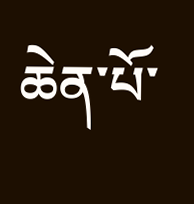ཆེན་པོ་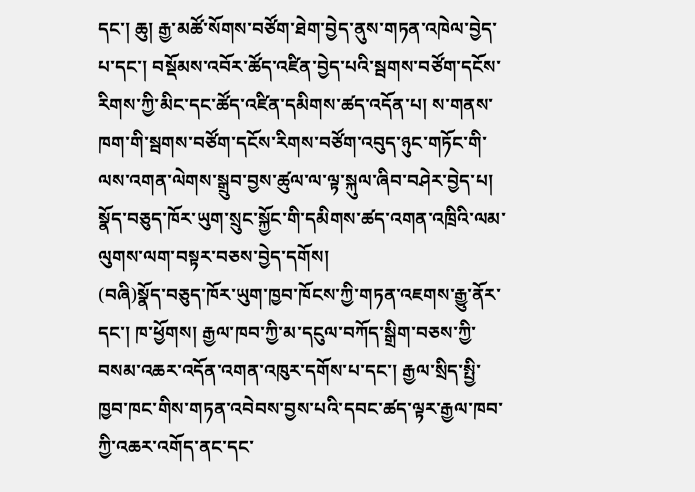དང་། ཆུ། རྒྱ་མཚོ་སོགས་བཙོག་ཐེག་བྱེད་ནུས་གཏན་འཁེལ་བྱེད་པ་དང་། བསྡོམས་འབོར་ཚོད་འཛིན་བྱེད་པའི་སྦགས་བཙོག་དངོས་རིགས་ཀྱི་མིང་དང་ཚོད་འཛིན་དམིགས་ཚད་འདོན་པ། ས་གནས་ཁག་གི་སྦགས་བཙོག་དངོས་རིགས་བཙོག་འབུད་ཉུང་གཏོང་གི་ལས་འགན་ལེགས་སྒྲུབ་བྱས་ཚུལ་ལ་ལྟ་སྐུལ་ཞིབ་བཤེར་བྱེད་པ། སྣོད་བཅུད་ཁོར་ཡུག་སྲུང་སྐྱོང་གི་དམིགས་ཚད་འགན་འཁྲིའི་ལམ་ལུགས་ལག་བསྟར་བཅས་བྱེད་དགོས།
(བཞི)སྣོད་བཅུད་ཁོར་ཡུག་ཁྱབ་ཁོངས་ཀྱི་གཏན་འཇགས་རྒྱུ་ནོར་དང་། ཁ་ཕྱོགས། རྒྱལ་ཁབ་ཀྱི་མ་དངུལ་བཀོད་སྒྲིག་བཅས་ཀྱི་བསམ་འཆར་འདོན་འགན་འཁུར་དགོས་པ་དང་། རྒྱལ་སྲིད་སྤྱི་ཁྱབ་ཁང་གིས་གཏན་འབེབས་བྱས་པའི་དབང་ཚད་ལྟར་རྒྱལ་ཁབ་ཀྱི་འཆར་འགོད་ནང་དང་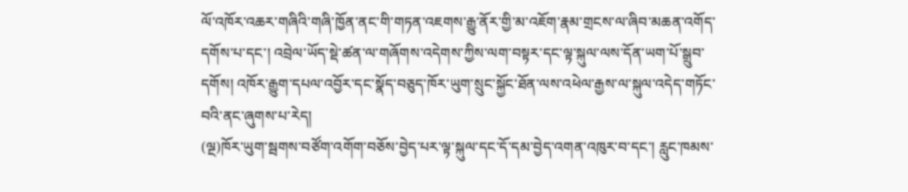ལོ་འཁོར་འཆར་གཞིའི་གཞི་ཁྱོན་ནང་གི་གཏན་འཇགས་རྒྱུ་ནོར་གྱི་མ་འཇོག་རྣམ་གྲངས་ལ་ཞིབ་མཆན་འགོད་དགོས་པ་དང་། འབྲེལ་ཡོད་སྡེ་ཚན་ལ་གཞོགས་འདེགས་ཀྱིས་ལག་བསྟར་དང་ལྟ་སྐུལ་ལས་དོན་ཡག་པོ་སྒྲུབ་དགོས། འཁོར་རྒྱུག་དཔལ་འབྱོར་དང་སྣོད་བཅུད་ཁོར་ཡུག་སྲུང་སྐྱོང་ཐོན་ལས་འཕེལ་རྒྱས་ལ་སྐུལ་འདེད་གཏོང་བའི་ནང་ཞུགས་པ་རེད།
(ལྔ)ཁོར་ཡུག་སྦགས་བཙོག་འགོག་བཅོས་བྱེད་པར་ལྟ་སྐུལ་དང་དོ་དམ་བྱེད་འགན་འཁུར་བ་དང་། རླུང་ཁམས་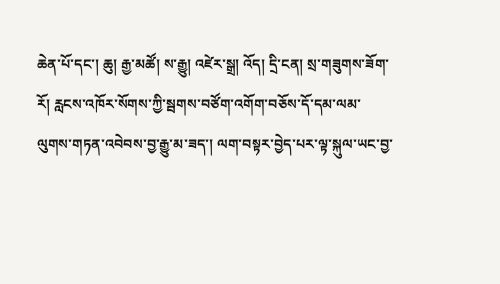ཆེན་པོ་དང་། ཆུ། རྒྱ་མཚོ། ས་རྒྱུ། འཛེར་སྒྲ། འོད། དྲི་ངན། སྲ་གཟུགས་ཟོག་རོ། རླངས་འཁོར་སོགས་ཀྱི་སྦགས་བཙོག་འགོག་བཅོས་དོ་དམ་ལམ་ལུགས་གཏན་འབེབས་བྱ་རྒྱུ་མ་ཟད་། ལག་བསྟར་བྱེད་པར་ལྟ་སྐུལ་ཡང་བྱ་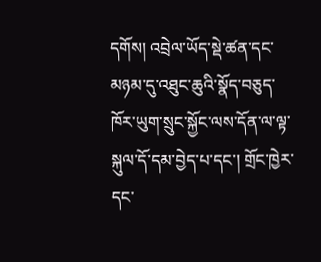དགོས། འབྲེལ་ཡོད་སྡེ་ཚན་དང་མཉམ་དུ་འཐུང་ཆུའི་སྣོད་བཅུད་ཁོར་ཡུག་སྲུང་སྐྱོང་ལས་དོན་ལ་ལྟ་སྐུལ་དོ་དམ་བྱེད་པ་དང་། གྲོང་ཁྱེར་དང་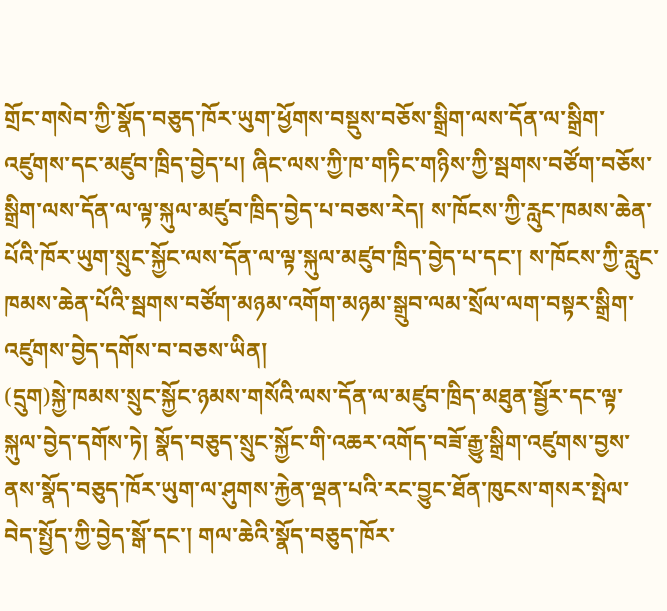གྲོང་གསེབ་ཀྱི་སྣོད་བཅུད་ཁོར་ཡུག་ཕྱོགས་བསྡུས་བཅོས་སྒྲིག་ལས་དོན་ལ་སྒྲིག་འཛུགས་དང་མཛུབ་ཁྲིད་བྱེད་པ། ཞིང་ལས་ཀྱི་ཁ་གཏིང་གཉིས་ཀྱི་སྦགས་བཙོག་བཅོས་སྒྲིག་ལས་དོན་ལ་ལྟ་སྐུལ་མཛུབ་ཁྲིད་བྱེད་པ་བཅས་རེད། ས་ཁོངས་ཀྱི་རླུང་ཁམས་ཆེན་པོའི་ཁོར་ཡུག་སྲུང་སྐྱོང་ལས་དོན་ལ་ལྟ་སྐུལ་མཛུབ་ཁྲིད་བྱེད་པ་དང་། ས་ཁོངས་ཀྱི་རླུང་ཁམས་ཆེན་པོའི་སྦགས་བཙོག་མཉམ་འགོག་མཉམ་སྒྲུབ་ལམ་སྲོལ་ལག་བསྟར་སྒྲིག་འཛུགས་བྱེད་དགོས་བ་བཅས་ཡིན།
(དྲུག)སྐྱེ་ཁམས་སྲུང་སྐྱོང་ཉམས་གསོའི་ལས་དོན་ལ་མཛུབ་ཁྲིད་མཐུན་སྦྱོར་དང་ལྟ་སྐུལ་བྱེད་དགོས་ཏེ། སྣོད་བཅུད་སྲུང་སྐྱོང་གི་འཆར་འགོད་བཟོ་རྒྱུ་སྒྲིག་འཛུགས་བྱས་ནས་སྣོད་བཅུད་ཁོར་ཡུག་ལ་ཤུགས་རྐྱེན་ལྡན་པའི་རང་བྱུང་ཐོན་ཁུངས་གསར་སྤེལ་བེད་སྤྱོད་ཀྱི་བྱེད་སྒོ་དང་། གལ་ཆེའི་སྣོད་བཅུད་ཁོར་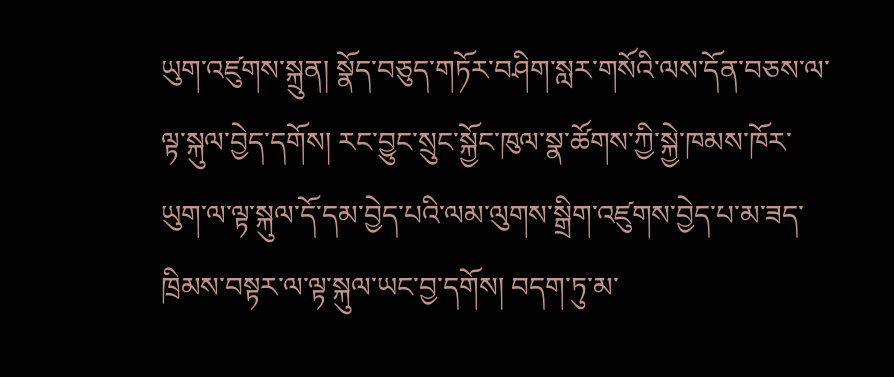ཡུག་འཛུགས་སྐྲུན། སྣོད་བཅུད་གཏོར་བཤིག་སླར་གསོའི་ལས་དོན་བཅས་ལ་ལྟ་སྐུལ་བྱེད་དགོས། རང་བྱུང་སྲུང་སྐྱོང་ཁུལ་སྣ་ཚོགས་ཀྱི་སྐྱེ་ཁམས་ཁོར་ཡུག་ལ་ལྟ་སྐུལ་དོ་དམ་བྱེད་པའི་ལམ་ལུགས་སྒྲིག་འཛུགས་བྱེད་པ་མ་ཟད་ཁྲིམས་བསྟར་ལ་ལྟ་སྐུལ་ཡང་བྱ་དགོས། བདག་ཏུ་མ་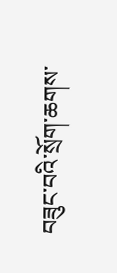བཟུང་བའི་སྲོག་ཆགས་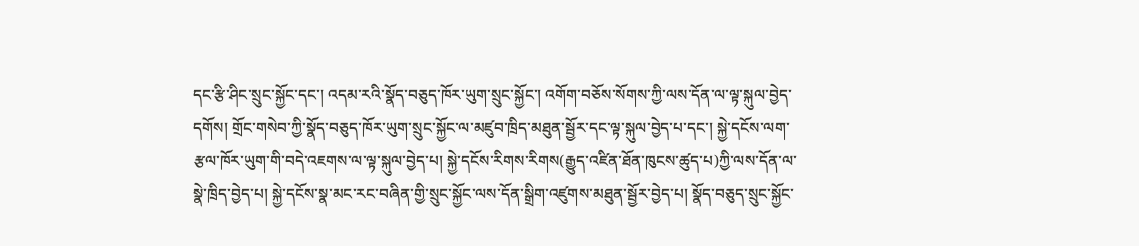དང་རྩི་ཤིང་སྲུང་སྐྱོང་དང་། འདམ་རའི་སྣོད་བཅུད་ཁོར་ཡུག་སྲུང་སྐྱོང་། འགོག་བཅོས་སོགས་ཀྱི་ལས་དོན་ལ་ལྟ་སྐུལ་བྱེད་དགོས། གྲོང་གསེབ་ཀྱི་སྣོད་བཅུད་ཁོར་ཡུག་སྲུང་སྐྱོང་ལ་མཛུབ་ཁྲིད་མཐུན་སྦྱོར་དང་ལྟ་སྐུལ་བྱེད་པ་དང་། སྐྱེ་དངོས་ལག་རྩལ་ཁོར་ཡུག་གི་བདེ་འཇགས་ལ་ལྟ་སྐུལ་བྱེད་པ། སྐྱེ་དངོས་རིགས་རིགས(རྒྱུད་འཛིན་ཐོན་ཁུངས་ཚུད་པ)ཀྱི་ལས་དོན་ལ་སྣེ་ཁྲིད་བྱེད་པ། སྐྱེ་དངོས་སྣ་མང་རང་བཞིན་གྱི་སྲུང་སྐྱོང་ལས་དོན་སྒྲིག་འཛུགས་མཐུན་སྦྱོར་བྱེད་པ། སྣོད་བཅུད་སྲུང་སྐྱོང་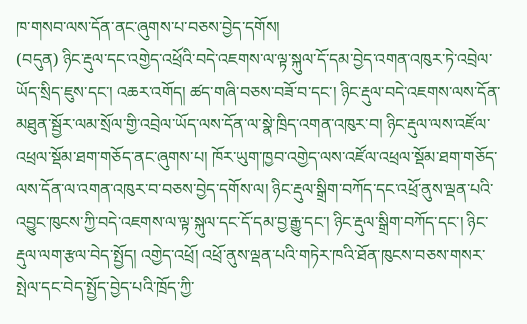ཁ་གསབ་ལས་དོན་ནང་ཞུགས་པ་བཅས་བྱེད་དགོས།
(བདུན) ཉིང་རྡུལ་དང་འགྱེད་འཕྲོའི་བདེ་འཇགས་ལ་ལྟ་སྐུལ་དོ་དམ་བྱེད་འགན་འཁུར་ཏེ་འབྲེལ་ཡོད་སྲིད་ཇུས་དང་། འཆར་འགོད། ཚད་གཞི་བཅས་བཟོ་བ་དང་། ཉིང་རྡུལ་བདེ་འཇགས་ལས་དོན་མཐུན་སྦྱོར་ལམ་སྲོལ་གྱི་འབྲེལ་ཡོད་ལས་དོན་ལ་སྣེ་ཁྲིད་འགན་འཁུར་བ། ཉིང་རྡུལ་ལས་འཛོལ་འཕྲལ་སྡོམ་ཐག་གཅོད་ནང་ཞུགས་པ། ཁོར་ཡུག་ཁྱབ་འགྱེད་ལས་འཛོལ་འཕྲལ་སྡོམ་ཐག་གཅོད་ལས་དོན་ལ་འགན་འཁུར་བ་བཅས་བྱེད་དགོས་ལ། ཉིང་རྡུལ་སྒྲིག་བཀོད་དང་འཕྲོ་ནུས་ལྡན་པའི་འབྱུང་ཁུངས་ཀྱི་བདེ་འཇགས་ལ་ལྟ་སྐུལ་དང་དོ་དམ་བྱ་རྒྱུ་དང་། ཉིང་རྡུལ་སྒྲིག་བཀོད་དང་། ཉིང་རྡུལ་ལག་རྩལ་བེད་སྤྱོད། འགྱེད་འཕྲོ། འཕྲོ་ནུས་ལྡན་པའི་གཏེར་ཁའི་ཐོན་ཁུངས་བཅས་གསར་སྤེལ་དང་བེད་སྤྱོད་བྱེད་པའི་ཁྲོད་ཀྱི་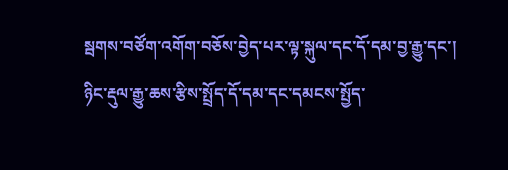སྦགས་བཙོག་འགོག་བཅོས་བྱེད་པར་ལྟ་སྐུལ་དང་དོ་དམ་བྱ་རྒྱུ་དང་། ཉིང་རྡུལ་རྒྱུ་ཆས་རྩིས་སྤྲོད་དོ་དམ་དང་དམངས་སྤྱོད་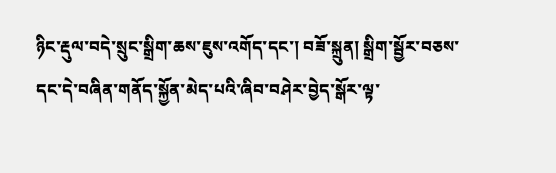ཉིང་རྡུལ་བདེ་སྲུང་སྒྲིག་ཆས་ཇུས་འགོད་དང་། བཟོ་སྐྲུན། སྒྲིག་སྦྱོར་བཅས་དང་དེ་བཞིན་གནོད་སྐྱོན་མེད་པའི་ཞིབ་བཤེར་བྱེད་སྒོར་ལྟ་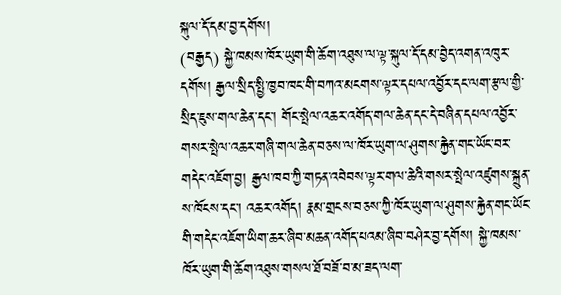སྐུལ་དོ་དམ་བྱ་དགོས།
(བརྒྱད) སྐྱེ་ཁམས་ཁོར་ཡུག་གི་ཆོག་འཐུས་ལ་ལྟ་སྐུལ་དོ་དམ་བྱེད་འགན་འཁུར་དགོས། རྒྱལ་སྲིད་སྤྱི་ཁྱབ་ཁང་གི་བཀའ་མངགས་ལྟར་དཔལ་འབྱོར་དང་ལག་རྩལ་གྱི་སྲིད་ཇུས་གལ་ཆེན་དང་། གོང་སྤེལ་འཆར་འགོད་གལ་ཆེན་དང་དེ་བཞིན་དཔལ་འབྱོར་གསར་སྤེལ་འཆར་གཞི་གལ་ཆེན་བཅས་ལ་ཁོར་ཡུག་ལ་ཤུགས་རྐྱེན་གང་ཡོང་བར་གདེང་འཇོག་བྱ། རྒྱལ་ཁབ་ཀྱི་གཏན་འབེབས་ལྟར་གལ་ཆེའི་གསར་སྤེལ་འཛུགས་སྐྲུན་ས་ཁོངས་དང་། འཆར་འགོད། རྣམ་གྲངས་བཅས་ཀྱི་ཁོར་ཡུག་ལ་ཤུགས་རྐྱེན་གང་ཡོང་གི་གདེང་འཇོག་ཡིག་ཆར་ཞིབ་མཆན་འགོད་པའམ་ཞིབ་བཤེར་བྱ་དགོས། སྐྱེ་ཁམས་ཁོར་ཡུག་གི་ཆོག་འཐུས་གསལ་ཐོ་བཟོ་བ་མ་ཟད་ལག་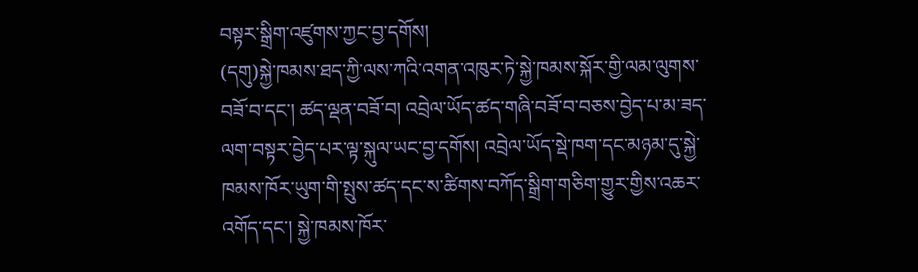བསྟར་སྒྲིག་འཛུགས་ཀྱང་བྱ་དགོས།
(དགུ)སྐྱེ་ཁམས་ཐད་ཀྱི་ལས་ཀའི་འགན་འཁུར་ཏེ་སྐྱེ་ཁམས་སྐོར་གྱི་ལམ་ལུགས་བཟོ་བ་དང་། ཚད་ལྡན་བཟོ་བ། འབྲེལ་ཡོད་ཚད་གཞི་བཟོ་བ་བཅས་བྱེད་པ་མ་ཟད་ལག་བསྟར་བྱེད་པར་ལྟ་སྐུལ་ཡང་བྱ་དགོས། འབྲེལ་ཡོད་སྡེ་ཁག་དང་མཉམ་དུ་སྐྱེ་ཁམས་ཁོར་ཡུག་གི་སྤུས་ཚད་དང་ས་ཚིགས་བཀོད་སྒྲིག་གཅིག་གྱུར་གྱིས་འཆར་འགོད་དང་། སྐྱེ་ཁམས་ཁོར་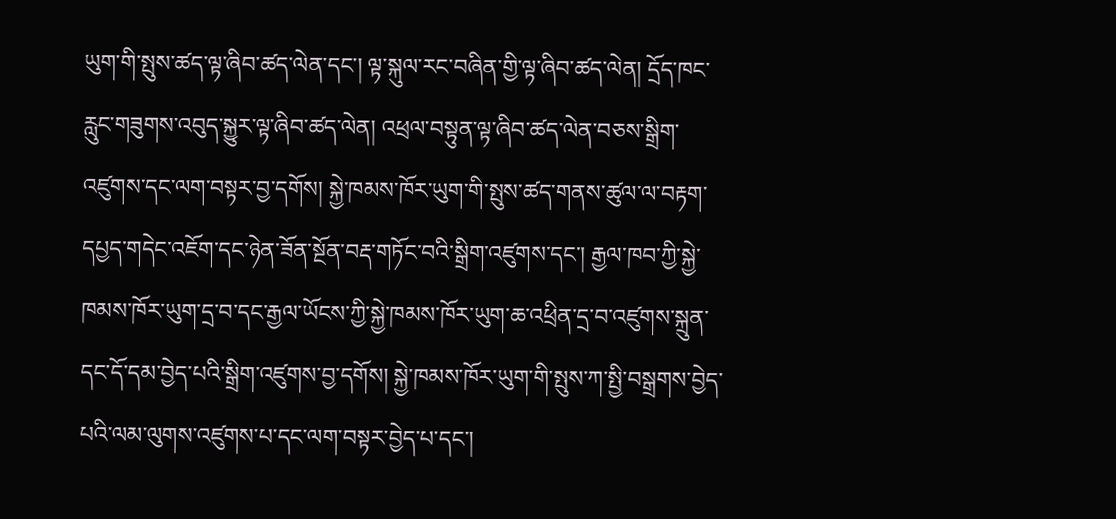ཡུག་གི་སྤུས་ཚད་ལྟ་ཞིབ་ཚད་ལེན་དང་། ལྟ་སྐུལ་རང་བཞིན་གྱི་ལྟ་ཞིབ་ཚད་ལེན། དྲོད་ཁང་རླུང་གཟུགས་འབུད་སྐྱུར་ལྟ་ཞིབ་ཚད་ལེན། འཕྲལ་བསྟུན་ལྟ་ཞིབ་ཚད་ལེན་བཅས་སྒྲིག་འཛུགས་དང་ལག་བསྟར་བྱ་དགོས། སྐྱེ་ཁམས་ཁོར་ཡུག་གི་སྤུས་ཚད་གནས་ཚུལ་ལ་བརྟག་དཔྱད་གདེང་འཇོག་དང་ཉེན་ཟོན་སྔོན་བརྡ་གཏོང་བའི་སྒྲིག་འཛུགས་དང་། རྒྱལ་ཁབ་ཀྱི་སྐྱེ་ཁམས་ཁོར་ཡུག་དྲ་བ་དང་རྒྱལ་ཡོངས་ཀྱི་སྐྱེ་ཁམས་ཁོར་ཡུག་ཆ་འཕྲིན་དྲ་བ་འཛུགས་སྐྲུན་དང་དོ་དམ་བྱེད་པའི་སྒྲིག་འཛུགས་བྱ་དགོས། སྐྱེ་ཁམས་ཁོར་ཡུག་གི་སྤུས་ཀ་སྤྱི་བསྒྲགས་བྱེད་པའི་ལམ་ལུགས་འཛུགས་པ་དང་ལག་བསྟར་བྱེད་པ་དང་།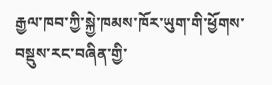རྒྱལ་ཁབ་ཀྱི་སྐྱེ་ཁམས་ཁོར་ཡུག་གི་ཕྱོགས་བསྡུས་རང་བཞིན་གྱི་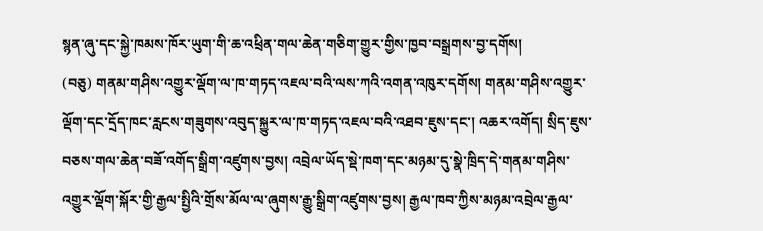སྙན་ཞུ་དང་སྐྱེ་ཁམས་ཁོར་ཡུག་གི་ཆ་འཕྲིན་གལ་ཆེན་གཅིག་གྱུར་གྱིས་ཁྱབ་བསྒྲགས་བྱ་དགོས།
(བཅུ) གནམ་གཤིས་འགྱུར་ལྡོག་ལ་ཁ་གཏད་འཇལ་བའི་ལས་ཀའི་འགན་འཁུར་དགོས། གནམ་གཤིས་འགྱུར་ལྡོག་དང་དྲོད་ཁང་རླངས་གཟུགས་འབུད་སྐྱུར་ལ་ཁ་གཏད་འཇལ་བའི་འཐབ་ཇུས་དང་། འཆར་འགོད། སྲིད་ཇུས་བཅས་གལ་ཆེན་བཟོ་འགོད་སྒྲིག་འཛུགས་བྱས། འབྲེལ་ཡོད་སྡེ་ཁག་དང་མཉམ་དུ་སྣེ་ཁྲིད་དེ་གནམ་གཤིས་འགྱུར་ལྡོག་སྐོར་གྱི་རྒྱལ་སྤྱིའི་གྲོས་མོལ་ལ་ཞུགས་རྒྱུ་སྒྲིག་འཛུགས་བྱས། རྒྱལ་ཁབ་ཀྱིས་མཉམ་འབྲེལ་རྒྱལ་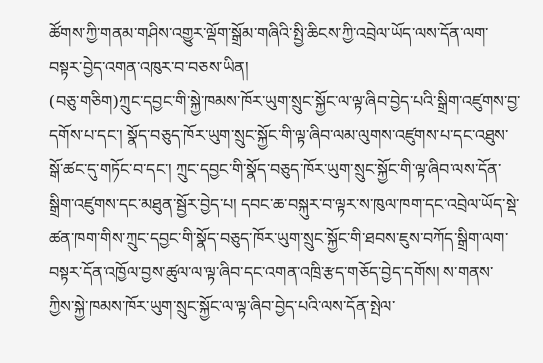ཚོགས་ཀྱི་གནམ་གཤིས་འགྱུར་ལྡོག་སྒྲོམ་གཞིའི་སྤྱི་ཆིངས་ཀྱི་འབྲེལ་ཡོད་ལས་དོན་ལག་བསྟར་བྱེད་འགན་འཁུར་བ་བཅས་ཡིན།
(བཅུ་གཅིག)ཀྲུང་དབྱང་གི་སྐྱེ་ཁམས་ཁོར་ཡུག་སྲུང་སྐྱོང་ལ་ལྟ་ཞིབ་བྱེད་པའི་སྒྲིག་འཛུགས་བྱ་དགོས་པ་དང་། སྣོད་བཅུད་ཁོར་ཡུག་སྲུང་སྐྱོང་གི་ལྟ་ཞིབ་ལམ་ལུགས་འཛུགས་པ་དང་འཐུས་སྒོ་ཚང་དུ་གཏོང་བ་དང་། ཀྲུང་དབྱང་གི་སྣོད་བཅུད་ཁོར་ཡུག་སྲུང་སྐྱོང་གི་ལྟ་ཞིབ་ལས་དོན་སྒྲིག་འཛུགས་དང་མཐུན་སྦྱོར་བྱེད་པ། དབང་ཆ་བསྐུར་བ་ལྟར་ས་ཁུལ་ཁག་དང་འབྲེལ་ཡོད་སྡེ་ཚན་ཁག་གིས་ཀྲུང་དབྱང་གི་སྣོད་བཅུད་ཁོར་ཡུག་སྲུང་སྐྱོང་གི་ཐབས་ཇུས་བཀོད་སྒྲིག་ལག་བསྟར་དོན་འཁྱོལ་བྱས་ཚུལ་ལ་ལྟ་ཞིབ་དང་འགན་འཁྲི་རྩད་གཅོད་བྱེད་དགོས། ས་གནས་ཀྱིས་སྐྱེ་ཁམས་ཁོར་ཡུག་སྲུང་སྐྱོང་ལ་ལྟ་ཞིབ་བྱེད་པའི་ལས་དོན་སྤེལ་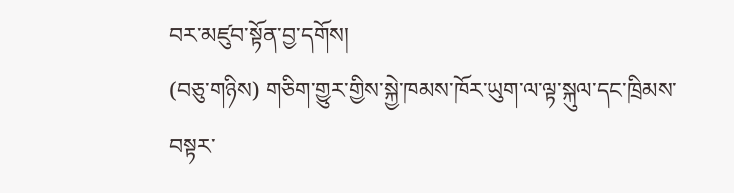བར་མཛུབ་སྟོན་བྱ་དགོས།
(བཅུ་གཉིས) གཅིག་གྱུར་གྱིས་སྐྱེ་ཁམས་ཁོར་ཡུག་ལ་ལྟ་སྐུལ་དང་ཁྲིམས་བསྟར་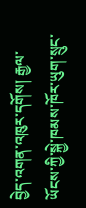བྱེད་འགན་འཁུར་དགོས། རྒྱལ་ཡོངས་ཀྱི་སྐྱེ་ཁམས་ཁོར་ཡུག་སྲུང་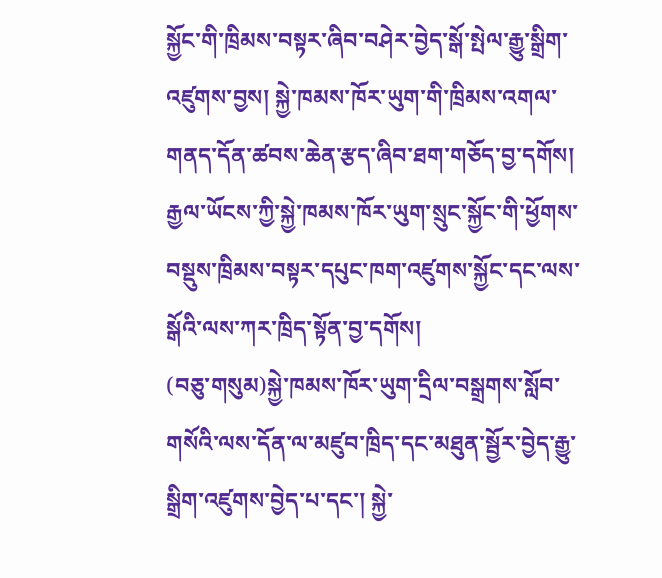སྐྱོང་གི་ཁྲིམས་བསྟར་ཞིབ་བཤེར་བྱེད་སྒོ་སྤེལ་རྒྱུ་སྒྲིག་འཛུགས་བྱས། སྐྱེ་ཁམས་ཁོར་ཡུག་གི་ཁྲིམས་འགལ་གནད་དོན་ཚབས་ཆེན་རྩད་ཞིབ་ཐག་གཅོད་བྱ་དགོས། རྒྱལ་ཡོངས་ཀྱི་སྐྱེ་ཁམས་ཁོར་ཡུག་སྲུང་སྐྱོང་གི་ཕྱོགས་བསྡུས་ཁྲིམས་བསྟར་དཔུང་ཁག་འཛུགས་སྐྱོང་དང་ལས་སྒོའི་ལས་ཀར་ཁྲིད་སྟོན་བྱ་དགོས།
(བཅུ་གསུམ)སྐྱེ་ཁམས་ཁོར་ཡུག་དྲིལ་བསྒྲགས་སློབ་གསོའི་ལས་དོན་ལ་མཛུབ་ཁྲིད་དང་མཐུན་སྦྱོར་བྱེད་རྒྱུ་སྒྲིག་འཛུགས་བྱེད་པ་དང་། སྐྱེ་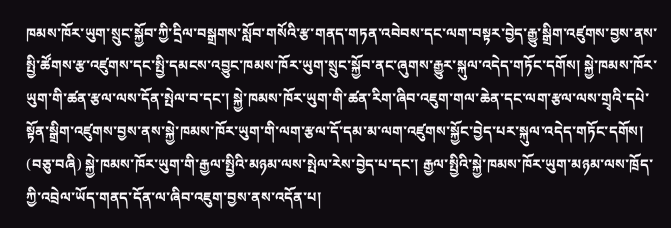ཁམས་ཁོར་ཡུག་སྲུང་སྐྱོབ་ཀྱི་དྲིལ་བསྒྲགས་སློབ་གསོའི་རྩ་གནད་གཏན་འབེབས་དང་ལག་བསྟར་བྱེད་རྒྱུ་སྒྲིག་འཛུགས་བྱས་ནས་སྤྱི་ཚོགས་རྩ་འཛུགས་དང་སྤྱི་དམངས་འབྱུང་ཁམས་ཁོར་ཡུག་སྲུང་སྐྱོབ་ནང་ཞུགས་རྒྱུར་སྐུལ་འདེད་གཏོང་དགོས། སྐྱེ་ཁམས་ཁོར་ཡུག་གི་ཚན་རྩལ་ལས་དོན་སྤེལ་བ་དང་། སྐྱེ་ཁམས་ཁོར་ཡུག་གི་ཚན་རིག་ཞིབ་འཇུག་གལ་ཆེན་དང་ལག་རྩལ་ལས་གྲྭའི་དཔེ་སྟོན་སྒྲིག་འཛུགས་བྱས་ནས་སྐྱེ་ཁམས་ཁོར་ཡུག་གི་ལག་རྩལ་དོ་དམ་མ་ལག་འཛུགས་སྐྱོང་བྱེད་པར་སྐུལ་འདེད་གཏོང་དགོས།
(བཅུ་བཞི) སྐྱེ་ཁམས་ཁོར་ཡུག་གི་རྒྱལ་སྤྱིའི་མཉམ་ལས་སྤེལ་རེས་བྱེད་པ་དང་། རྒྱལ་སྤྱིའི་སྐྱེ་ཁམས་ཁོར་ཡུག་མཉམ་ལས་ཁྲོད་ཀྱི་འབྲེལ་ཡོད་གནད་དོན་ལ་ཞིབ་འཇུག་བྱས་ནས་འདོན་པ།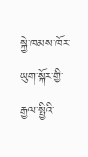སྐྱེ་ཁམས་ཁོར་ཡུག་སྐོར་གྱི་རྒྱལ་སྤྱིའི་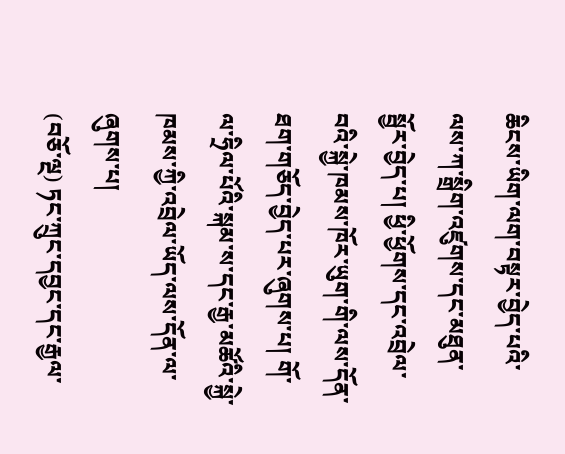ཆིངས་ཡིག་ལག་བསྟར་བྱེད་པའི་ལས་ཀ་སྒྲིག་འཛུགས་དང་མཐུན་སྦྱོར་བྱེད་པ། ཕྱི་ཕྱོགས་དང་འབྲེལ་བའི་སྐྱེ་ཁམས་ཁོར་ཡུག་གི་ལས་དོན་ཐག་གཅོད་བྱེད་པར་ཞུགས་པ། གོ་ལ་ཧྲིལ་པོའི་སྐམ་ས་དང་རྒྱ་མཚོའི་སྐྱེ་ཁམས་ཀྱི་འབྲེལ་ཡོད་ལས་དོན་ལ་ཞུགས་པ།
(བཅོ་ལྔ) ཏང་ཀྲུང་དབྱང་དང་རྒྱལ་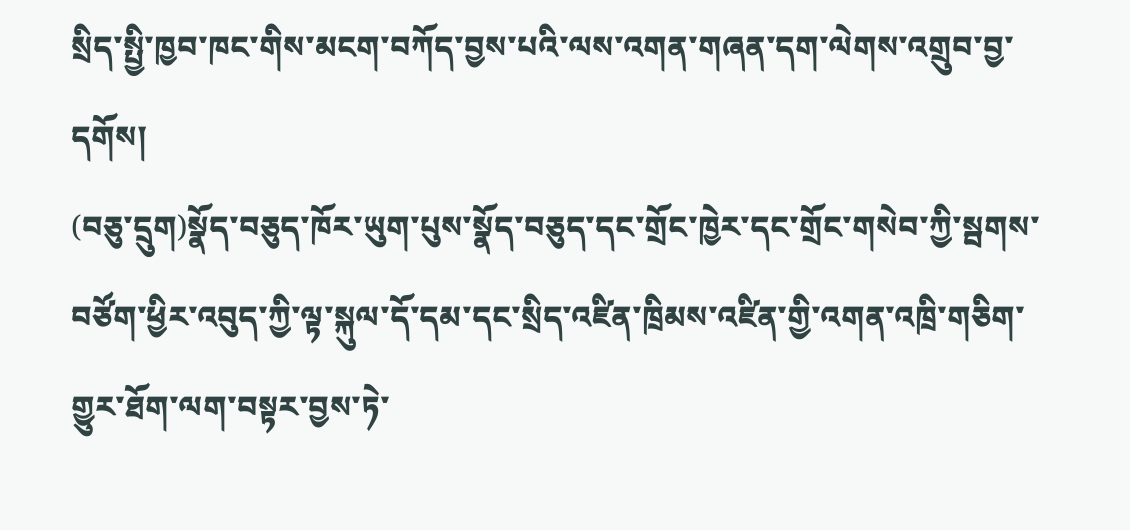སྲིད་སྤྱི་ཁྱབ་ཁང་གིས་མངག་བཀོད་བྱས་པའི་ལས་འགན་གཞན་དག་ལེགས་འགྲུབ་བྱ་དགོས།
(བཅུ་དྲུག)སྣོད་བཅུད་ཁོར་ཡུག་པུས་སྣོད་བཅུད་དང་གྲོང་ཁྱེར་དང་གྲོང་གསེབ་ཀྱི་སྦགས་བཙོག་ཕྱིར་འབུད་ཀྱི་ལྟ་སྐུལ་དོ་དམ་དང་སྲིད་འཛིན་ཁྲིམས་འཛིན་གྱི་འགན་འཁྲི་གཅིག་གྱུར་ཐོག་ལག་བསྟར་བྱས་ཏེ་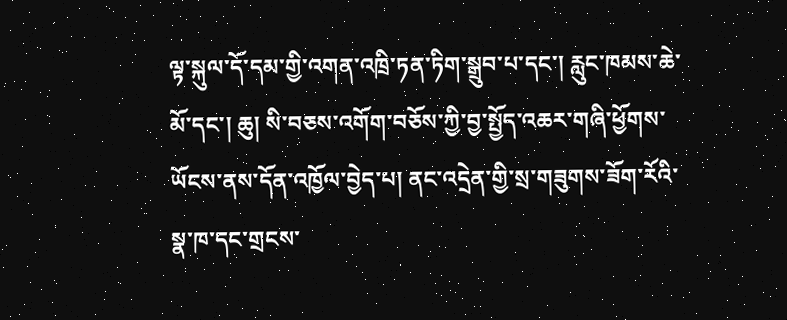ལྟ་སྐུལ་དོ་དམ་གྱི་འགན་འཁྲི་ཏན་ཏིག་སྒྲུབ་པ་དང་། རླུང་ཁམས་ཆེ་མོ་དང་། ཆུ། སི་བཅས་འགོག་བཅོས་ཀྱི་བྱ་སྤྱོད་འཆར་གཞི་ཕྱོགས་ཡོངས་ནས་དོན་འཁྱོལ་བྱེད་པ། ནང་འདྲེན་གྱི་སྲ་གཟུགས་ཟོག་རོའི་སྣ་ཁ་དང་གྲངས་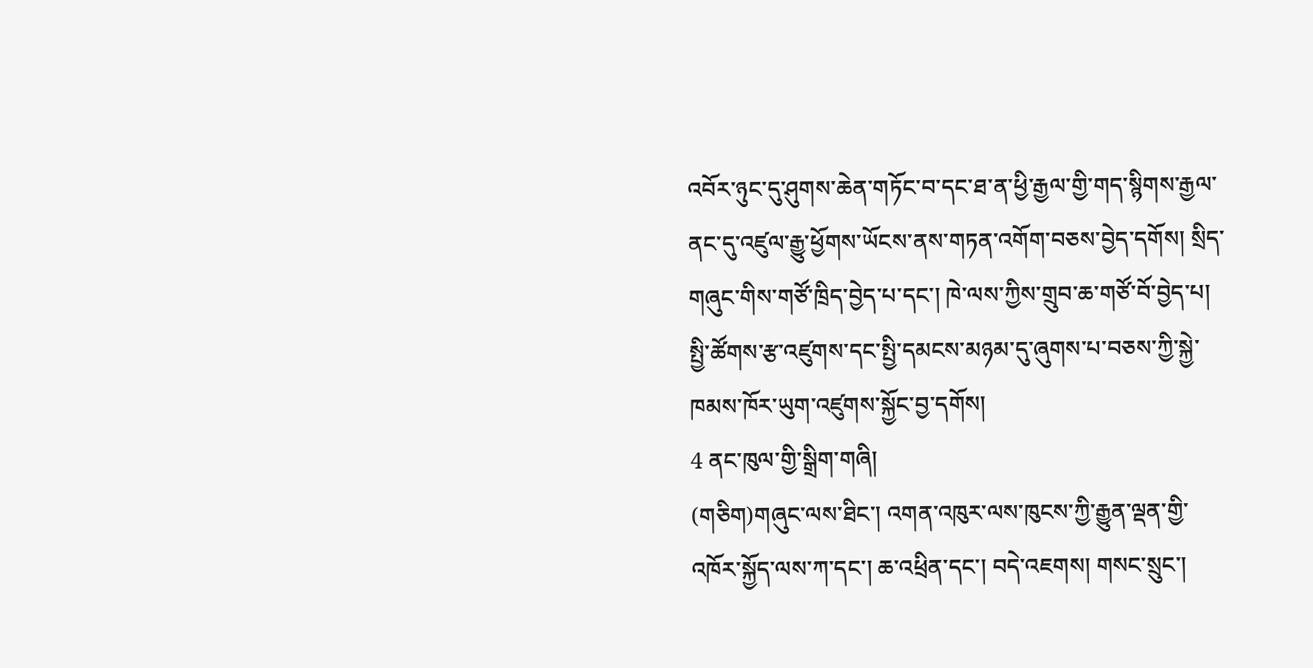འབོར་ཉུང་དུ་ཤུགས་ཆེན་གཏོང་བ་དང་ཐ་ན་ཕྱི་རྒྱལ་གྱི་གད་སྙིགས་རྒྱལ་ནང་དུ་འཛུལ་རྒྱུ་ཕྱོགས་ཡོངས་ནས་གཏན་འགོག་བཅས་བྱེད་དགོས། སྲིད་གཞུང་གིས་གཙོ་ཁྲིད་བྱེད་པ་དང་། ཁེ་ལས་ཀྱིས་གྲུབ་ཆ་གཙོ་བོ་བྱེད་པ། སྤྱི་ཚོགས་རྩ་འཛུགས་དང་སྤྱི་དམངས་མཉམ་དུ་ཞུགས་པ་བཅས་ཀྱི་སྐྱེ་ཁམས་ཁོར་ཡུག་འཛུགས་སྐྱོང་བྱ་དགོས།
4 ནང་ཁུལ་གྱི་སྒྲིག་གཞི།
(གཅིག)གཞུང་ལས་ཐིང་། འགན་འཁུར་ལས་ཁུངས་ཀྱི་རྒྱུན་ལྡན་གྱི་འཁོར་སྐྱོད་ལས་ཀ་དང་། ཆ་འཕྲིན་དང་། བདེ་འཇགས། གསང་སྲུང་།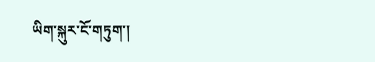ཡིག་སྐུར་ངོ་གཏུག་།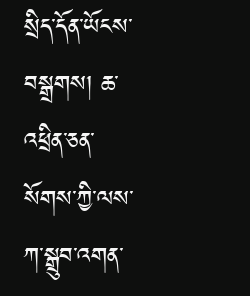སྲིད་དོན་ཡོངས་བསྒྲགས། ཆ་འཕྲིན་ཅན་སོགས་ཀྱི་ལས་ཀ་སྒྲུབ་འགན་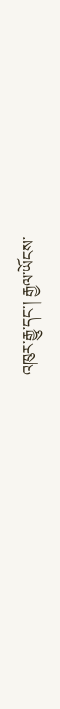འཁུར་རྒྱུ་དང་། རྒྱལ་ཡོངས་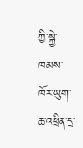ཀྱི་སྐྱེ་ཁམས་ཁོར་ཡུག་ཆ་འཕྲིན་དྲ་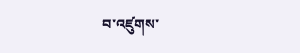བ་འཛུགས་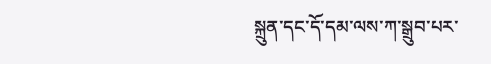སྐྲུན་དང་དོ་དམ་ལས་ཀ་སྒྲུབ་པར་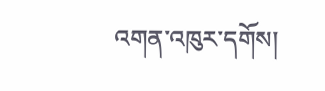འགན་འཁུར་དགོས།